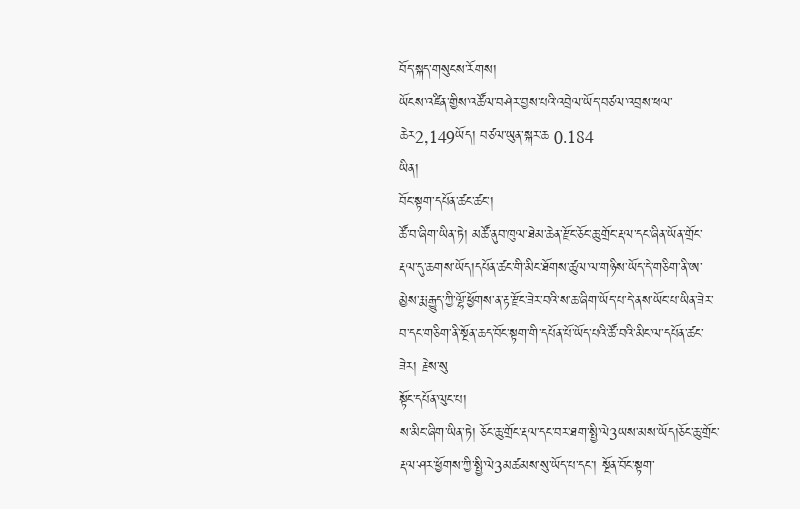བོད་སྐད་གསུངས་རོགས།
ཡོངས་འཛིན་གྱིས་འཚོལ་བཤེར་བྱས་པའི་འབྲེལ་ཡོད་བཙལ་འབྲས་ཕལ་ཆེར2,149ཡོད། བཙལ་ཡུན་སྐར་ཆ 0.184
ཡིན།
བོང་སྟག་དཔོན་ཚང་ཚང་།
ཚོ་བ་ཞིག་ཡིན་ཏེ། མཚོ་ནུབ་ཁུལ་ཐེམ་ཆེན་རྫོང་ཅོང་ཆུ་གྲོང་རྡལ་དང་ཞིན་ཡོན་གྲོང་རྡལ་དུ་ཆགས་ཡོད།དཔོན་ཚང་གི་མིང་ཐོགས་ཚུལ་ལ་གཉིས་ཡོད་དེ་གཅིག་ནི་ཨ་མྱེས་རྨ་རྒྱུད་ཀྱི་ལྷོ་ཕྱོགས་ན་རྟ་རྫོང་ཟེར་བའི་ས་ཆ་ཞིག་ཡོད་པ་དེ་ནས་ཡོང་པ་ཡིན་ཟེར་བ་དང་གཅིག་ནི་སྔོན་ཆད་བོང་སྟག་གི་དཔོན་པོ་ཡོད་པའི་ཚོ་བའི་མིང་ལ་དཔོན་ཚང་ཟེར། རྗེས་སུ
སྟོང་དཔོན་ལུང་པ།
ས་མིང་ཞིག་ཡིན་ཏེ། ཅོང་ཆུ་གྲོང་རྡལ་དང་བར་ཐག་སྤྱི་ལེ3ཡས་མས་ཡོད།ཅོང་ཆུ་གྲོང་རྡལ་ཤར་ཕྱོགས་ཀྱི་སྤྱི་ལེ3མཚམས་སུ་ཡོད་པ་དང་། སྔོན་བོང་སྟག་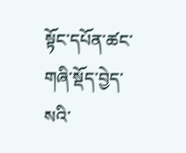སྟོང་དཔོན་ཚང་གཞི་སྡོད་བྱེད་སའི་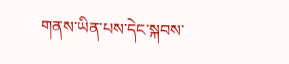གནས་ཡིན་པས་དེང་སྐབས་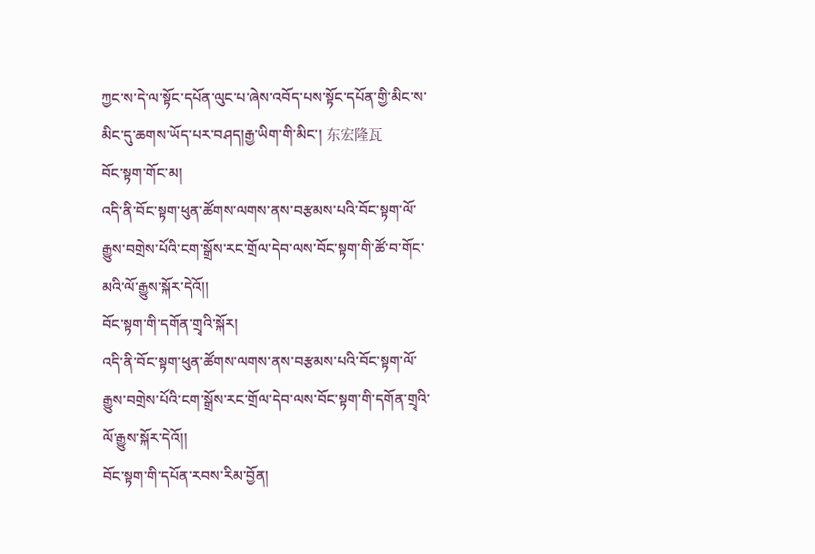ཀྱང་ས་དེ་ལ་སྟོང་དཔོན་ལུང་པ་ཞེས་འབོད་པས་སྟོང་དཔོན་གྱི་མིང་ས་མིང་དུ་ཆགས་ཡོད་པར་བཤད།རྒྱ་ཡིག་གི་མིང་། 东宏隆瓦
བོང་སྟག་གོང་མ།
འདི་ནི་བོང་སྟག་ཕུན་ཚོགས་ལགས་ནས་བརྩམས་པའི་བོང་སྟག་ལོ་རྒྱུས་བགྲེས་པོའི་ངག་སྒྲོས་རང་གྲོལ་དེབ་ལས་བོང་སྟག་གི་ཚོ་བ་གོང་མའི་ལོ་རྒྱུས་སྐོར་དེའོ།།
བོང་སྟག་གི་དགོན་གྲྭའི་སྐོར།
འདི་ནི་བོང་སྟག་ཕུན་ཚོགས་ལགས་ནས་བརྩམས་པའི་བོང་སྟག་ལོ་རྒྱུས་བགྲེས་པོའི་ངག་སྒྲོས་རང་གྲོལ་དེབ་ལས་བོང་སྟག་གི་དགོན་གྲྭའི་ལོ་རྒྱུས་སྐོར་དེའོ།།
བོང་སྟག་གི་དཔོན་རབས་རིམ་བྱོན།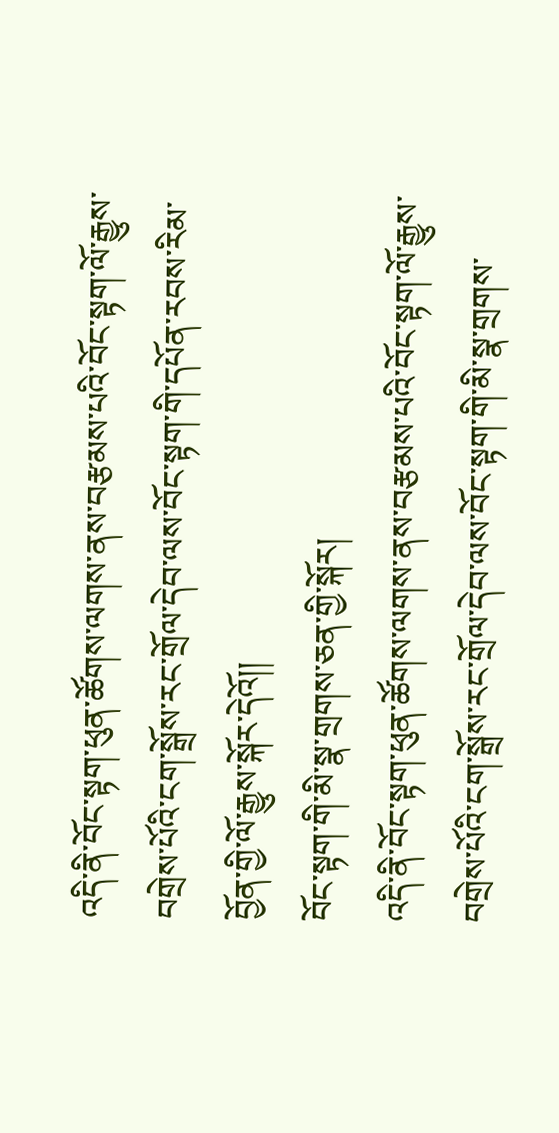འདི་ནི་བོང་སྟག་ཕུན་ཚོགས་ལགས་ནས་བརྩམས་པའི་བོང་སྟག་ལོ་རྒྱུས་བགྲེས་པོའི་ངག་སྒྲོས་རང་གྲོལ་དེབ་ལས་བོང་སྟག་གི་དཔོན་རབས་རིམ་བྱོན་གྱི་ལོ་རྒྱུས་སྐོར་དེའོ།།
བོང་སྟག་གི་མི་སྣ་གྲགས་ཅན་གྱི་སྐོར།
འདི་ནི་བོང་སྟག་ཕུན་ཚོགས་ལགས་ནས་བརྩམས་པའི་བོང་སྟག་ལོ་རྒྱུས་བགྲེས་པོའི་ངག་སྒྲོས་རང་གྲོལ་དེབ་ལས་བོང་སྟག་གི་མི་སྣ་གྲགས་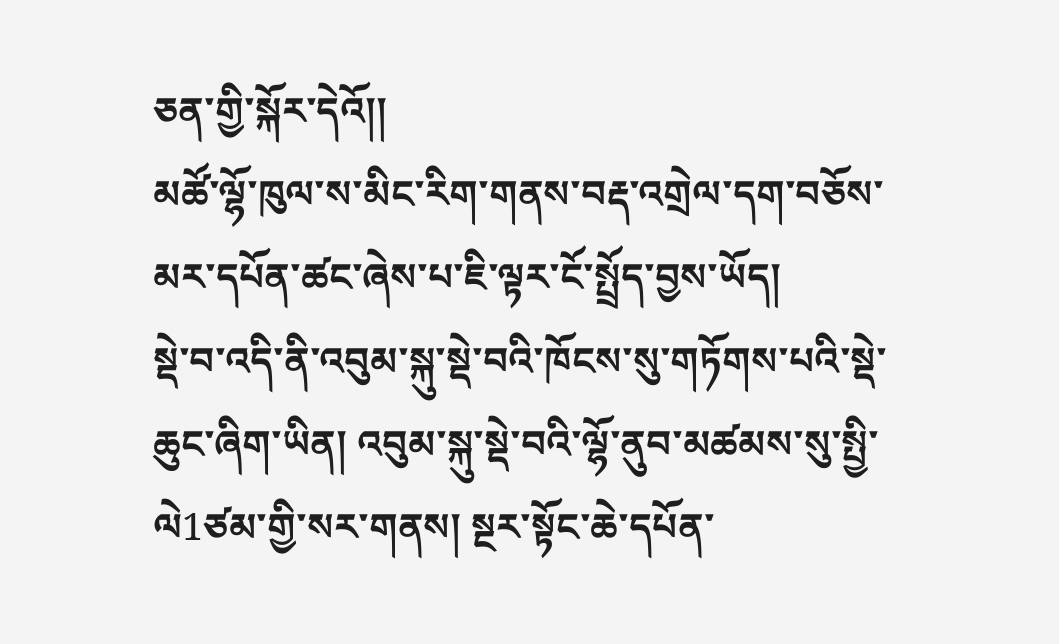ཅན་གྱི་སྐོར་དེའོ།།
མཚོ་ལྷོ་ཁུལ་ས་མིང་རིག་གནས་བརྡ་འགྲེལ་དག་བཅོས་མར་དཔོན་ཚང་ཞེས་པ་ཇི་ལྟར་ངོ་སྤྲོད་བྱས་ཡོད།
སྡེ་བ་འདི་ནི་འབུམ་སྐུ་སྡེ་བའི་ཁོངས་སུ་གཏོགས་པའི་སྡེ་ཆུང་ཞིག་ཡིན། འབུམ་སྐུ་སྡེ་བའི་ལྷོ་ནུབ་མཚམས་སུ་སྤྱི་ལེ1ཙམ་གྱི་སར་གནས། སྔར་སྟོང་ཆེ་དཔོན་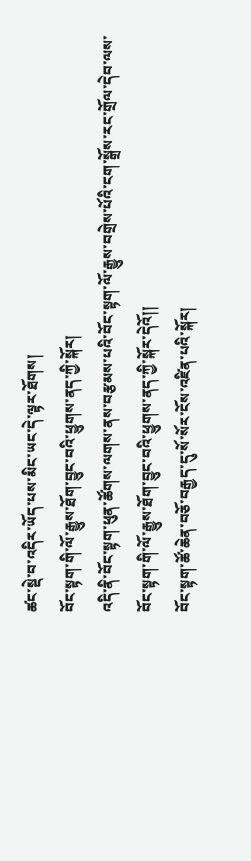ཚང་སྡེ་བ་འདིར་ཡོད་པས་མིང་ཡང་དེ་ལྟར་ཐོགས།
བོང་སྟག་གི་ལོ་རྒྱུས་ཐོག་བྱུང་བའི་ཕྱུགས་ནད་ཀྱི་སྐོར།
འདི་ནི་བོང་སྟག་ཕུན་ཚོགས་ལགས་ནས་བརྩམས་པའི་བོང་སྟག་ལོ་རྒྱུས་བགྲེས་པོའི་ངག་སྒྲོས་རང་གྲོལ་དེབ་ལས་བོང་སྟག་གི་ལོ་རྒྱུས་ཐོག་བྱུང་བའི་ཕྱུགས་ནད་ཀྱི་སྐོར་དེའོ།།
བོང་སྟག་ཚོ་ཆེན་བཅོ་བརྒྱད་དུ་སོ་སོར་ངོས་འཛིན་པའི་སྐོར།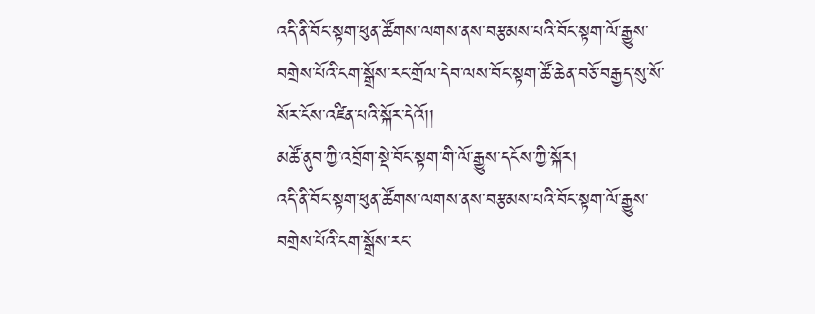འདི་ནི་བོང་སྟག་ཕུན་ཚོགས་ལགས་ནས་བརྩམས་པའི་བོང་སྟག་ལོ་རྒྱུས་བགྲེས་པོའི་ངག་སྒྲོས་རང་གྲོལ་དེབ་ལས་བོང་སྟག་ཚོ་ཆེན་བཅོ་བརྒྱད་སུ་སོ་སོར་ངོས་འཛིན་པའི་སྐོར་དེའོ།།
མཚོ་ནུབ་ཀྱི་འབྲོག་སྡེ་བོང་སྟག་གི་ལོ་རྒྱུས་དངོས་ཀྱི་སྐོར།
འདི་ནི་བོང་སྟག་ཕུན་ཚོགས་ལགས་ནས་བརྩམས་པའི་བོང་སྟག་ལོ་རྒྱུས་བགྲེས་པོའི་ངག་སྒྲོས་རང་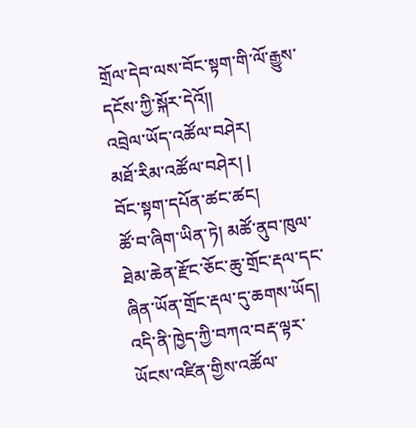གྲོལ་དེབ་ལས་བོང་སྟག་གི་ལོ་རྒྱུས་དངོས་ཀྱི་སྐོར་དེའོ།།
འབྲེལ་ཡོད་འཚོལ་བཤེར།
མཐོ་རིམ་འཚོལ་བཤེར། |
བོང་སྟག་དཔོན་ཚང་ཚང།
ཚོ་བ་ཞིག་ཡིན་ཏེ། མཚོ་ནུབ་ཁུལ་ཐེམ་ཆེན་རྫོང་ཅོང་ཆུ་གྲོང་རྡལ་དང་ཞིན་ཡོན་གྲོང་རྡལ་དུ་ཆགས་ཡོད།
འདི་ནི་ཁྱེད་ཀྱི་བཀའ་བརྡ་ལྟར་ཡོངས་འཛིན་གྱིས་འཚོལ་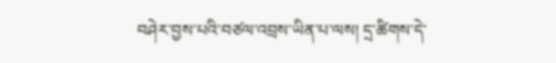བཤེར་བྱས་པའི་བཙལ་འབྲས་ཡིན་པ་ལས། དྲ་ཚིགས་དེ་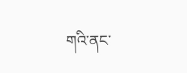གའི་ནང་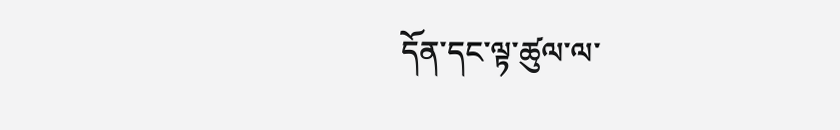དོན་དང་ལྟ་ཚུལ་ལ་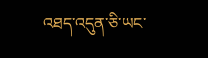འཐད་འདུན་ཅི་ཡང་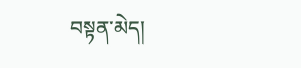བསྟན་མེད།